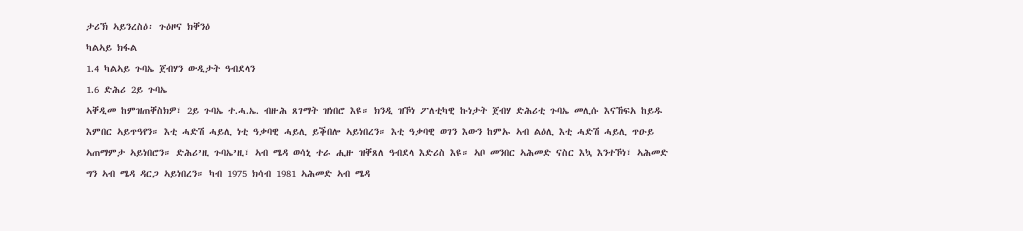ታሪኽ ኣይንረስዕ፡ ጉዕዞና ክቐንዕ
ካልኣይ ክፋል
1.4 ካልኣይ ጉባኤ ጀብሃን ውዲታት ዓብደላን
1.6 ድሕሪ 2ይ ጉባኤ
ኣቐዲመ ከምዝጠቐስክዎ፣ 2ይ ጉባኤ ተ.ሓ.ኤ. ብዙሕ ጸገማት ዝነበሮ እዩ። ክንዲ ዝኾነ ፖለቲካዊ ኩነታት ጀብሃ ድሕሪቲ ጉባኤ መሊሱ እናኸፍአ ከይዱ እምበር ኣይጥዓየን። እቲ ሓድሽ ሓይሊ ነቲ ዓቃባዊ ሓይሊ ይቕበሎ ኣይነበረን። እቲ ዓቃባዊ ወገን እውን ከምኡ ኣብ ልዕሊ እቲ ሓድሽ ሓይሊ ጥዑይ ኣጠማምታ ኣይነበሮን። ድሕሪ’ዚ ጉባኤ’ዚ፣ ኣብ ሜዳ ወሳኒ ተራ ሒዙ ዝቐጸለ ዓብደላ እድሪስ እዩ። ኣቦ መንበር ኣሕመድ ናስር እኳ እንተኾነ፣ ኣሕመድ ግን ኣብ ሜዳ ዳርጋ ኣይነበረን። ካብ 1975 ክሳብ 1981 ኣሕመድ ኣብ ሜዳ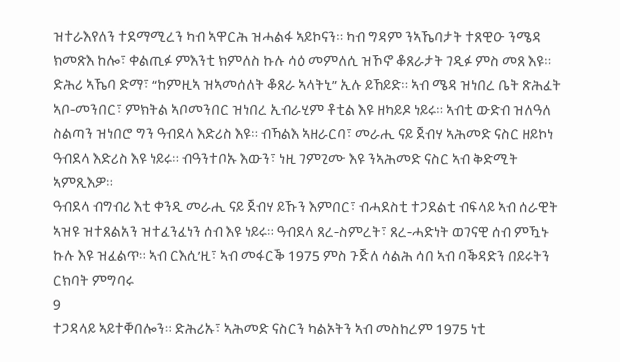ዝተራእየለን ተደማሚረን ካብ ኣዋርሕ ዝሓልፋ ኣይኮናን። ካብ ግዳም ንኣኼባታት ተጸዊዑ ንሜዳ ክመጽእ ከሎ፣ ቀልጢፉ ምእንቲ ክምለስ ኩሉ ሳዕ መምለሲ ዝኾኖ ቆጸራታት ገዲፉ ምስ መጸ እዩ። ድሕሪ ኣኼባ ድማ፣ “ከምዚኣ ዝኣመሰለት ቆጸራ ኣላትኒ” ኢሉ ይኸይድ። ኣብ ሜዳ ዝነበረ ቤት ጽሕፈት ኣቦ-መንበር፣ ምክትል ኣቦመንበር ዝነበረ ኢብራሂም ቶቲል እዩ ዘካይዶ ነይሩ። ኣብቲ ውድብ ዝለዓለ ስልጣን ዝነበሮ ግን ዓብደላ እድሪስ እዩ። ብኻልእ ኣዘራርባ፣ መራሒ ናይ ጀብሃ ኣሕመድ ናስር ዘይኮነ ዓብደላ እድሪስ እዩ ነይሩ። ብዓንተቦኡ እውን፣ ነዚ ገምጊሙ እዩ ንኣሕመድ ናስር ኣብ ቅድሚት ኣምጺእዎ።
ዓብደላ ብግብሪ እቲ ቀንዲ መራሒ ናይ ጀብሃ ይኹን እምበር፣ ብሓደስቲ ተጋደልቲ ብፍላይ ኣብ ሰራዊት ኣዝዩ ዝተጸልአን ዝተፈንፈነን ሰብ እዩ ነይሩ። ዓብደላ ጸረ-ስምረት፣ ጸረ-ሓድነት ወገናዊ ሰብ ምዃኑ ኩሉ እዩ ዝፈልጥ። ኣብ ርእሲ’ዚ፣ ኣብ መፋርቕ 1975 ምስ ጉጅለ ሳልሕ ሳበ ኣብ ባቕዳድን በይሩትን ርክባት ምግባሩ
9
ተጋዳላይ ኣይተቐበሎን። ድሕሪኡ፣ ኣሕመድ ናስርን ካልኦትን ኣብ መስከረም 1975 ነቲ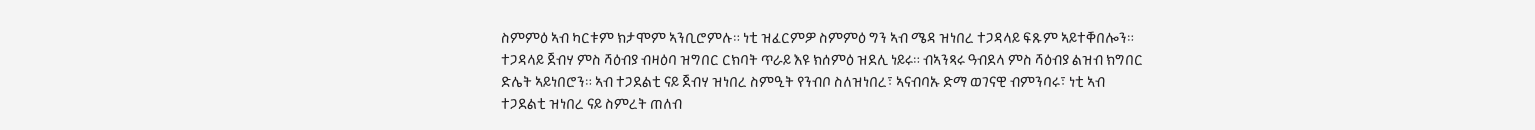ስምምዕ ኣብ ካርቱም ክታሞም ኣንቢሮምሉ። ነቲ ዝፈርምዎ ስምምዕ ግን ኣብ ሜዳ ዝነበረ ተጋዳላይ ፍጹም ኣይተቐበሎን። ተጋዳላይ ጀብሃ ምስ ሻዕብያ ብዛዕባ ዝግበር ርክባት ጥራይ እዩ ክሰምዕ ዝደሊ ነይሩ። ብኣንጻሩ ዓብደላ ምስ ሻዕብያ ልዝብ ክግበር ድሌት ኣይነበሮን። ኣብ ተጋደልቲ ናይ ጀብሃ ዝነበረ ስምዒት የንብቦ ስለዝነበረ፣ ኣናብባኡ ድማ ወገናዊ ብምንባሩ፣ ነቲ ኣብ ተጋደልቲ ዝነበረ ናይ ስምረት ጠለብ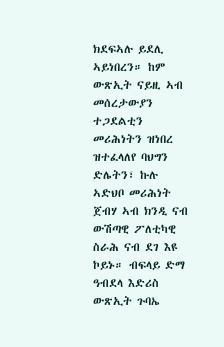ክደፍኣሉ ይደሊ ኣይነበረን። ከም ውጽኢት ናይዚ ኣብ መሰረታውያን ተጋደልቲን መሪሕነትን ዝነበረ ዝተፈላለየ ባህግን ድሌትን፣ ኩሉ ኣድህቦ መሪሕነት ጀብሃ ኣብ ክንዲ ናብ ውሽጣዊ ፖለቲካዊ ስራሕ ናብ ደገ እዩ ኮይኑ። ብፍላይ ድማ ዓብደላ እድሪስ ውጽኢት ጉባኤ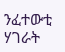ንፈተውቲ ሃገራት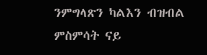ንምግላጽን ካልእን ብዝብል ምስምሳት ናይ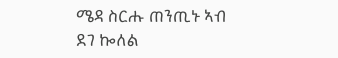ሜዳ ስርሑ ጠንጢኑ ኣብ ደገ ኰለል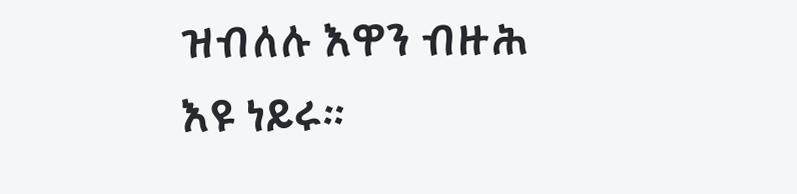ዝብለሉ እዋን ብዙሕ እዩ ነይሩ።